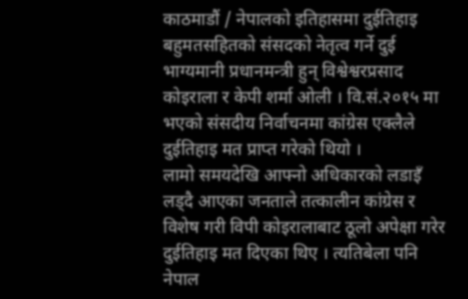काठमाडौं / नेपालको इतिहासमा दुईतिहाइ बहुमतसहितको संसदको नेतृत्व गर्ने दुई भाग्यमानी प्रधानमन्त्री हुन् विश्वेश्वरप्रसाद कोइराला र केपी शर्मा ओली । वि.सं.२०१५ मा भएको संसदीय निर्वाचनमा कांग्रेस एक्लैले दुईतिहाइ मत प्राप्त गरेको थियो ।
लामो समयदेखि आफ्नो अधिकारको लडाइँ लड्दै आएका जनताले तत्कालीन कांग्रेस र विशेष गरी विपी कोइरालाबाट ठूलो अपेक्षा गरेर दुईतिहाइ मत दिएका थिए । त्यतिबेला पनि नेपाल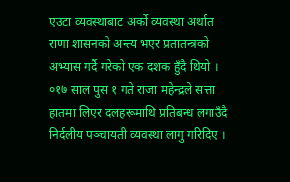एउटा व्यवस्थाबाट अर्को व्यवस्था अर्थात राणा शासनको अन्त्य भएर प्रतातन्त्रको अभ्यास गर्दै गरेको एक दशक हुँदै थियो । ०१७ साल पुस १ गते राजा महेन्द्रले सत्ता हातमा लिएर दलहरूमाथि प्रतिबन्ध लगाउँदै निर्दलीय पञ्चायती व्यवस्था लागु गरिदिए ।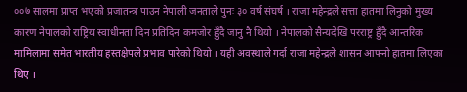००७ सालमा प्राप्त भएको प्रजातन्त्र पाउन नेपाली जनताले पुनः ३० वर्ष संघर्ष । राजा महेन्द्रले सत्ता हातमा लिनुको मुख्य कारण नेपालको राष्ट्रिय स्वाधीनता दिन प्रतिदिन कमजोर हुँदै जानु नै थियो । नेपालको सैन्यदेखि परराष्ट्र हुँदै आन्तरिक मामिलामा समेत भारतीय हस्तक्षेपले प्रभाव पारेको थियो । यही अवस्थाले गर्दा राजा महेन्द्रले शासन आफ्नो हातमा लिएका थिए ।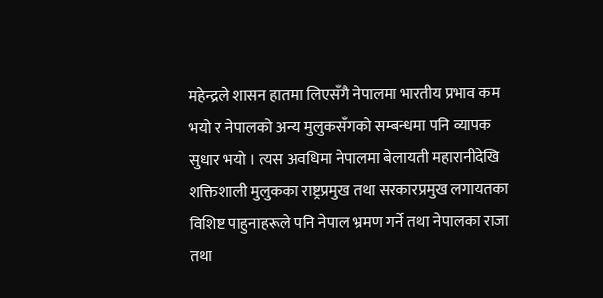महेन्द्रले शासन हातमा लिएसँगै नेपालमा भारतीय प्रभाव कम भयो र नेपालको अन्य मुलुकसँगको सम्बन्धमा पनि व्यापक सुधार भयो । त्यस अवधिमा नेपालमा बेलायती महारानीदेखि शक्तिशाली मुलुकका राष्ट्रप्रमुख तथा सरकारप्रमुख लगायतका विशिष्ट पाहुनाहरूले पनि नेपाल भ्रमण गर्ने तथा नेपालका राजा तथा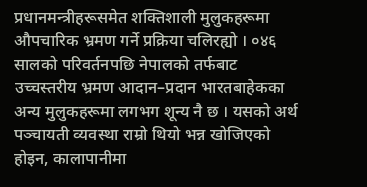प्रधानमन्त्रीहरूसमेत शक्तिशाली मुलुकहरूमा औपचारिक भ्रमण गर्ने प्रक्रिया चलिरह्यो । ०४६ सालको परिवर्तनपछि नेपालको तर्फबाट उच्चस्तरीय भ्रमण आदान–प्रदान भारतबाहेकका अन्य मुलुकहरूमा लगभग शून्य नै छ । यसको अर्थ पञ्चायती व्यवस्था राम्रो थियो भन्न खोजिएको होइन, कालापानीमा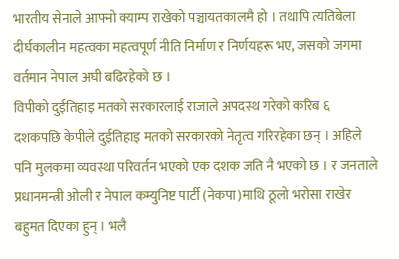भारतीय सेनाले आफ्नो क्याम्प राखेको पञ्चायतकालमै हो । तथापि त्यतिबेला दीर्घकालीन महत्वका महत्वपूर्ण नीति निर्माण र निर्णयहरू भए, जसको जगमा वर्तमान नेपाल अघी बढिरहेको छ ।
विपीको दुईतिहाइ मतको सरकारलाई राजाले अपदस्थ गरेको करिब ६ दशकपछि केपीले दुईतिहाइ मतको सरकारको नेतृत्व गरिरहेका छन् । अहिले पनि मुलकमा व्यवस्था परिवर्तन भएको एक दशक जति नै भएको छ । र जनताले प्रधानमन्त्री ओली र नेपाल कम्युनिष्ट पार्टी (नेकपा)माथि ठूलो भरोसा राखेर बहुमत दिएका हुन् । भलै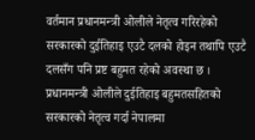वर्तमान प्रधानमन्त्री ओलीले नेतृत्व गरिरहेको सरकारको दुईतिहाइ एउटै दलको होइन तथापि एउटै दलसँग पनि प्रष्ट बहुमत रहेको अवस्था छ । प्रधानमन्त्री ओलीले दुईतिहाइ बहुमतसहितको सरकारको नेतृत्व गर्दा नेपालमा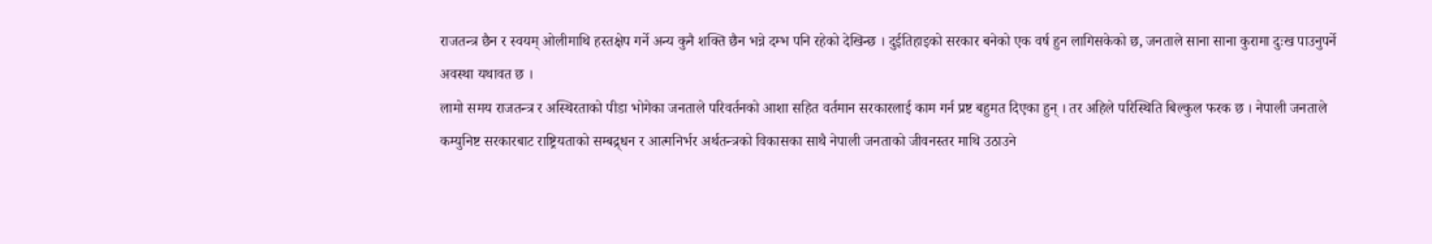राजतन्त्र छैन र स्वयम् ओलीमाथि हस्तक्षेप गर्ने अन्य कुनै शक्ति छैन भन्ने दम्भ पनि रहेको देखिन्छ । दुईतिहाइको सरकार बनेको एक वर्ष हुन लागिसकेको छ, जनताले साना साना कुरामा दुःख पाउनुपर्ने अवस्था यथावत छ ।
लामो समय राजतन्त्र र अस्थिरताको पीडा भोगेका जनताले परिवर्तनको आशा सहित वर्तमान सरकारलाई काम गर्न प्रष्ट बहुमत दिएका हुन् । तर अहिले परिस्थिति बिल्कुल फरक छ । नेपाली जनताले कम्युनिष्ट सरकारबाट राष्ट्रियताको सम्बद्र्धन र आत्मनिर्भर अर्थतन्त्रको विकासका साथै नेपाली जनताको जीवनस्तर माथि उठाउने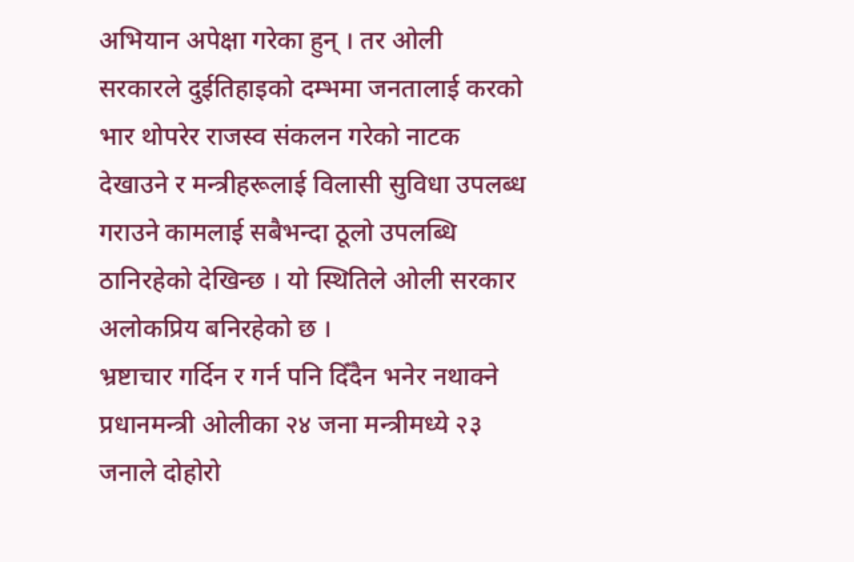अभियान अपेक्षा गरेका हुन् । तर ओली सरकारले दुईतिहाइको दम्भमा जनतालाई करको भार थोपरेर राजस्व संकलन गरेको नाटक देखाउने र मन्त्रीहरूलाई विलासी सुविधा उपलब्ध गराउने कामलाई सबैभन्दा ठूलो उपलब्धि ठानिरहेको देखिन्छ । यो स्थितिले ओली सरकार अलोकप्रिय बनिरहेको छ ।
भ्रष्टाचार गर्दिन र गर्न पनि दिँदैन भनेर नथाक्ने प्रधानमन्त्री ओलीका २४ जना मन्त्रीमध्ये २३ जनाले दोहोरो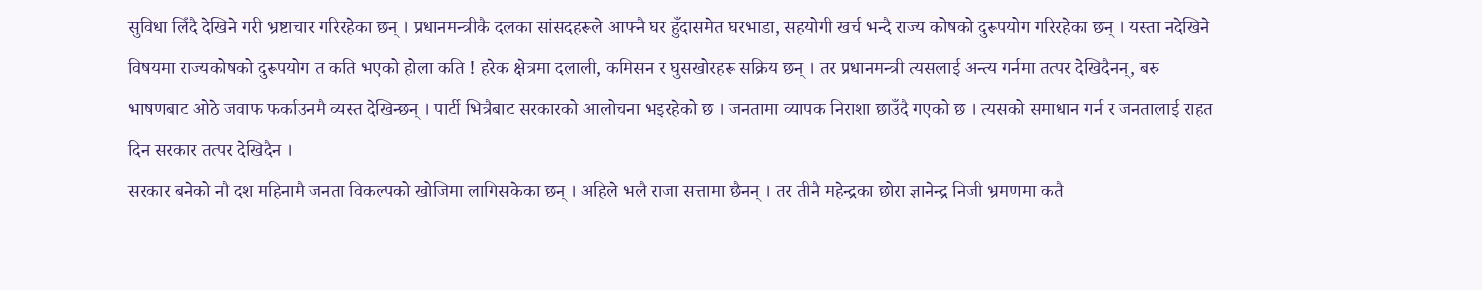सुविधा लिँदै देखिने गरी भ्रष्टाचार गरिरहेका छन् । प्रधानमन्त्रीकै दलका सांसदहरूले आफ्नै घर हुँदासमेत घरभाडा, सहयोगी खर्च भन्दै राज्य कोषको दुरूपयोग गरिरहेका छन् । यस्ता नदेखिने विषयमा राज्यकोषको दुरूपयोग त कति भएको होला कति ! हरेक क्षेत्रमा दलाली, कमिसन र घुसखोरहरू सक्रिय छन् । तर प्रधानमन्त्री त्यसलाई अन्त्य गर्नमा तत्पर देखिदैनन्, बरु भाषणबाट ओठे जवाफ फर्काउनमै व्यस्त देखिन्छन् । पार्टी भित्रैबाट सरकारको आलोचना भइरहेको छ । जनतामा व्यापक निराशा छाउँदै गएको छ । त्यसको समाधान गर्न र जनतालाई राहत दिन सरकार तत्पर देखिदैन ।
सरकार बनेको नौ दश महिनामै जनता विकल्पको खोजिमा लागिसकेका छन् । अहिले भलै राजा सत्तामा छैनन् । तर तीनै महेन्द्रका छोरा ज्ञानेन्द्र निजी भ्रमणमा कतै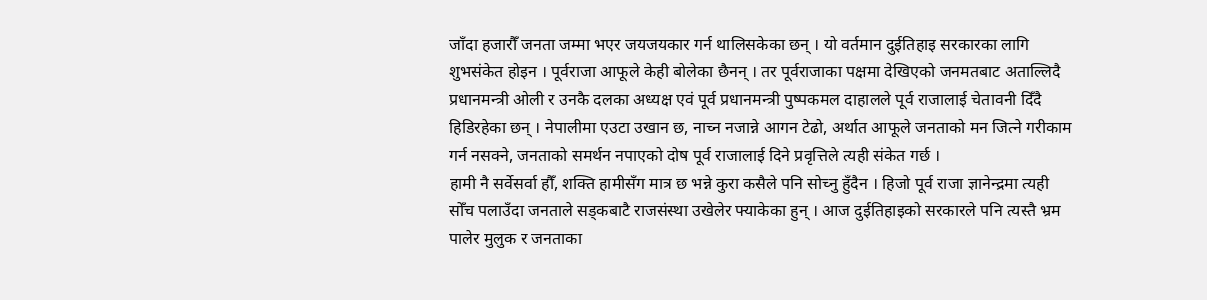जाँदा हजारौँ जनता जम्मा भएर जयजयकार गर्न थालिसकेका छन् । यो वर्तमान दुईतिहाइ सरकारका लागि शुभसंकेत होइन । पूर्वराजा आफूले केही बोलेका छैनन् । तर पूर्वराजाका पक्षमा देखिएको जनमतबाट अताल्लिदै प्रधानमन्त्री ओली र उनकै दलका अध्यक्ष एवं पूर्व प्रधानमन्त्री पुष्पकमल दाहालले पूर्व राजालाई चेतावनी दिँदै हिडिरहेका छन् । नेपालीमा एउटा उखान छ, नाच्न नजान्ने आगन टेढो, अर्थात आफूले जनताको मन जित्ने गरीकाम गर्न नसक्ने, जनताको समर्थन नपाएको दोष पूर्व राजालाई दिने प्रवृत्तिले त्यही संकेत गर्छ ।
हामी नै सर्वेसर्वा हौँ, शक्ति हामीसँग मात्र छ भन्ने कुरा कसैले पनि सोच्नु हुँदैन । हिजो पूर्व राजा ज्ञानेन्द्रमा त्यही सोँच पलाउँदा जनताले सड्कबाटै राजसंस्था उखेलेर फ्याकेका हुन् । आज दुईतिहाइको सरकारले पनि त्यस्तै भ्रम पालेर मुलुक र जनताका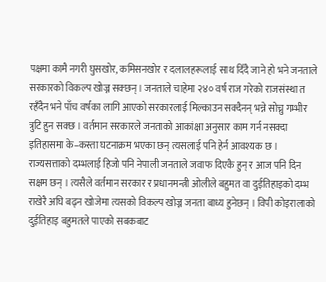पक्षमा कामै नगरी घुसखोर, कमिसनखोर र दलालहरूलाई साथ दिँदै जाने हो भने जनताले सरकारको विकल्प खोज्न सक्छन् । जनताले चाहेमा २४० वर्ष राज गरेको राजसंस्था त रहँदैन भने पाँच वर्षका लागि आएको सरकारलाई मिल्काउन सक्दैनन् भन्ने सोच्नु गम्भीर त्रुटि हुन सक्छ । वर्तमान सरकारले जनताको आकांक्षा अनुसार काम गर्न नसक्दा इतिहासमा के–कस्ता घटनाक्रम भएका छन् त्यसलाई पनि हेर्न आवश्यक छ । राज्यसत्ताको दम्भलाई हिजो पनि नेपाली जनताले जवाफ दिएकै हुन् र आज पनि दिन सक्षम छन् । त्यसैले वर्तमान सरकार र प्रधानमन्त्री ओलीले बहुमत वा दुईतिहाइको दम्भ राखेरै अघि बढ्न खोजेमा त्यसको विकल्प खोज्न जनता बाध्य हुनेछन् । विपी कोइरालाको दुईतिहाइ बहुमतले पाएको सबकबाट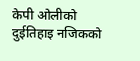केपी ओलीको दुईतिहाइ नजिकको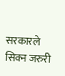सरकारले सिक्न जरुरी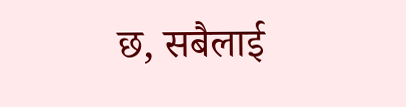छ, सबैलाई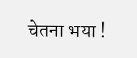चेतना भया !